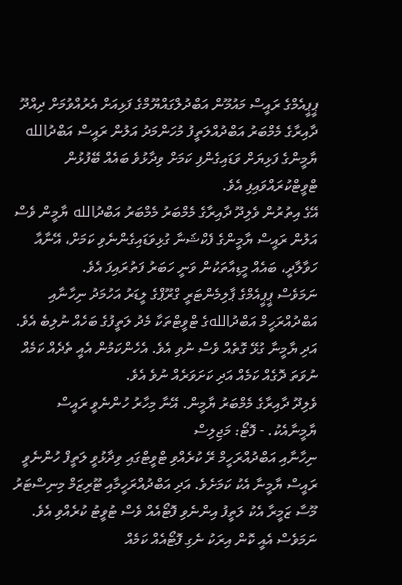ޕީޕީއެމްގެ ރައީސް މައުމޫން އަބްދުލްގައްޔޫމްގެ ފަޅިއަށް އެރުއްވުމަށް ދިއްދޫ ދާއިރާގެ މެމްބަރު އަބްދުއްލަތީފު މުހަންމަދު އަލުން ރައީސް އަބްދުالله ޔާމީންގެ ފަޅިޔަށް ވަޑައިގެންފި ކަމަށް ވިދާޅުވެ ބައެއް ބޭފުޅުން ޓްވީޓްކުރައްވައިފި އެވެ.
އޭގެ އިތުރުން ވެލިދޫ ދާއިރާގެ މެމްބަރު މެމްބަރު އަބްދުالله ޔާމީން ވެސް އަލުން ރައީސް ޔާމީންގެ ފެކްޝަނާ ގުޅިވަޑައިގެންނެވި ކަމަށް، އޭނާއާ ހަވާލާދީ، ބައެއް މީޑިއާތަކުން ވަނީ ހަބަރު ފަތުރައިފަ އެވެ.
ނަމަވެސް ޕީޕީއެމްގެ ޕާލިމެންޓަރީ ގްރޫޕްގެ ލީޑަރު އަހުމަދު ނިހާނާއި އަބްދުއްރަހީމް އަބްދުاللهގެ ޓްވީޓްތަކާ މެދު ލަތީފުގެ ބަހެއް ނުލިބެ އެވެ. އަދި ޔާމީނާ ގުޅޭ ގޮތެއް ވެސް ނުވި އެވެ. އެހެންކަމުން އެއީ ތެދެއް ކަމެއް ނުވަތަ ދޮގެއް ކަމެއް އަދި ކަށަވަރެއް ނުވެ އެވެ.
ވެލިދޫ ދާއިރާގެ މެމްބަރު ޔާމީން. އޭނާ މިހާރު ހުންނެވީ ރައީސް ޔާމީނާއެކު. - ފޮޓޯ: މަޖިލިސް
ނިހާނާއި އަބްދުއްރަހީމް ރޭ ކުރެއްވި ޓްވީޓްގައި ވިދާޅުވީ ލަތީފް ހުންނެވީ ރައީސް ޔާމީނާ އެކު ކަމަށެވެ. އަދި އަބްދުއްރަހީމާއި ޓޫރިޒަމް މިނިސްޓަރު މޫސާ ޒަމީރާ އެކު ލަތީފު އިންނެވި ފޮޓޯއެއް ވެސް ޓުވީޓު ކުރެއްވި އެވެ. ނަމަވެސް އެއީ ކޮން އިރަކު ނެގި ފޮޓޯއެއް ކަމެއް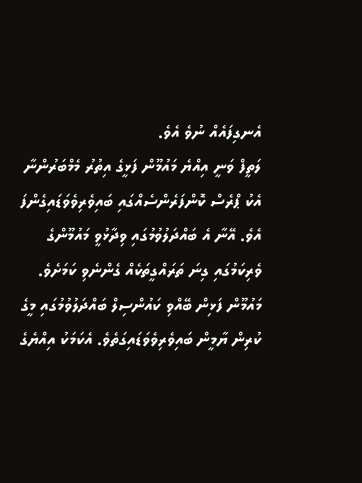އެނގިފައެއް ނުވެ އެވެ.
ލަތީފް ވަނީ އިއްޔެ މައުމޫން ފަޅީގެ އިތުރު މެމްބަރުންނާ އެކު ޕްރެސް ކޮންފަރެންސެއްގައި ބައިވެރިވެވަޑައިގެންފަ އެވެ. އޭނާ އެ ބައްދަލުވުމުގައި ވިދާޅުވީ މައުމޫންގެ ވެރިކަމުގައި ގިނަ ތަރައްގީތަކެއް ގެންނެވި ކަމަށެވެ.
މައުމޫން ފަޅިން ބޭއްވި ކައުންސިލް ބައްދަލުވުމުގައި މީގެ ކުރިން ޔާމީން ބައިވެރިވެވަޑައިގަތެވެ. އެކަމަކު އިއްޔެގެ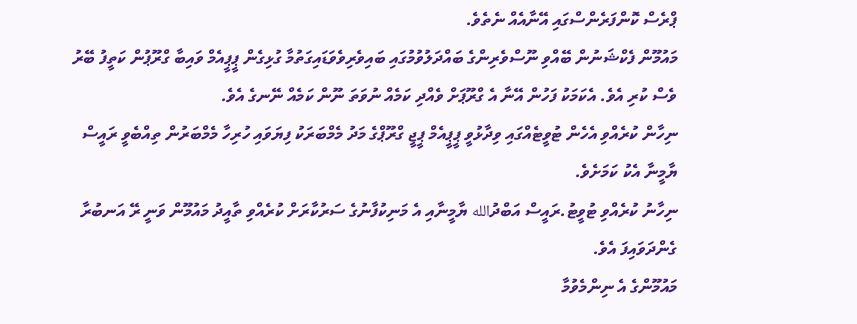ޕްރެސް ކޮންފަރެންސްގައި އޭނާއެއް ނެތެވެ.
މައުމޫން ފެކްޝަނުން ބޭއްވި ނޫސްވެރިންގެ ބައްދަލުވުމުގައި ބައިވެރިވެވަޑައިގަތުމާ ގުޅިގެން ޕީޕީއެމް ވައިބާ ގްރޫޕުން ކަތީފު ބޭރު ވެސް ކުރި އެވެ. އެކަމަކު ފަހުން އޭނާ އެ ގްރޫޕަށް ވެއްދި ކަމެއް ނުވަތަ ނޫން ކަމެއް ނޭނގެ އެވެ.
ނިހާން ކުރެއްވި އެހެން ޓުވީޓެއްގައި ވިދާޅުވީ ޕީޕީއެމް ޕީޖީ ގްރޫޕްގެ މަދު މެމްބަރަކު ފިޔަވައި ހުރިހާ މެމްބަރުން ތިއްބެވީ ރައީސް ޔާމީނާ އެކު ކަމަށެވެ.
ނިހާނު ކުރެއްވި ޓުވީޓު.ރައީސް އަބްދުالله ޔާމީނާއި އެ މަނިކުފާނުގެ ސަރުކާރަށް ކުރެއްވި ތާއީދު މައުމޫން ވަނީ ރޭ އަނބުރާ ގެންދަވައިފަ އެވެ.
މައުމޫންގެ އެ ނިންމެވުމާ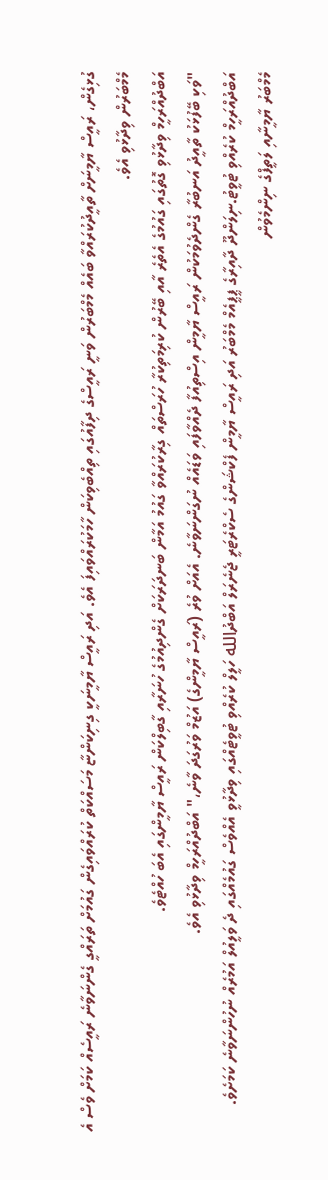ގުޅިގެން، ރައީސް ޔާމީނަށް ތާއީދުކުރައްވާ ބައެއް މެމްބަރުން ވަނީ ރައީސްގެ ދިފާއުގައި ތިއްބެވިކަން ހާމަކުރައްވައިފަ އެވެ. އަދި ރައީސް ޔާމީނަކީ ގިނިކަންޏާ މަސައްކަތް ކުރައްވައިގެން ގައުމަށް ތަރައްގީ ގެންނަވާނެ ރައީސެއް ކަމަށް ވެސް އެ މެމްބަރުން ވިދާޅުވި އެވެ.
އަބްދުއްރަހީމް ވިދާޅުވި ގޮތުގައި ގައުމުގެ އެތެރެ އާއި ބޭރުން ކުރިމަތިކުރާ ހުރަސްތައް ގިރާކުރައްވާ ގައުމު އަމާން ބަނދަރަކަށް ގެންދިއުމުގެ ހުނަރާއި ގާބިލްކަން ރައީސް ޔާމީންގައި އެބަ ހުއްޓެވެ.
"ވަކި ބޭފުޅަކު ތާއީދު އަނބުރާ ގެންދެވުމަކުން ރައީސް ޔާމީން އިސްތިއުފާ ދެއްވާފައި ވަޑައެއް ނުގަންނަވާނެ. އެއަށް ވުރެ (ރައީސް ޔާމީންގެ) އަޒުމް ވަރުގަދަ ވާނެ،" އަބްދުއްރަހީމް ވިދާޅުވި އެވެ.
އަބްދުއްރަހީމް ކުރެއްވި ޓުވީޓު.ނިލަންދޫ ދާއިރާގެ ޕީޕީއެމް މެމްބަރު އަދި ރައީސް ޔާމީން ފެކްޝަންގެ ސެކްރެޓަރީ ޖެނެރަލް އަބްދުالله ހަލީލް ކުރެއްވި ޓުވީޓެއްގައި ވިދާޅުވީ އެއްވެސް ގައުމެއްގައި ދެ ވަލީއުލް އަމުރެއް ނުހުންނަވާނެ ކަމަށެވެ.
މެމްބަރު ޔާމީނާއި ލަތީފްގެ ނިންމެވުން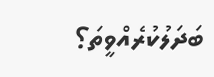ބަދަލުކުރެއްވީތަ؟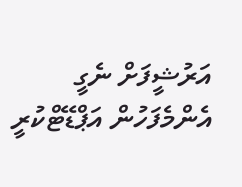އަރުޝީފަށް ނެގީ
އެންމެފަހުން އަޕްޑޭޓްކުރީ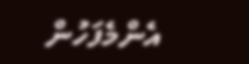އެންމެފަހުން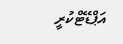އަޕްޑޭޓްކުރީ